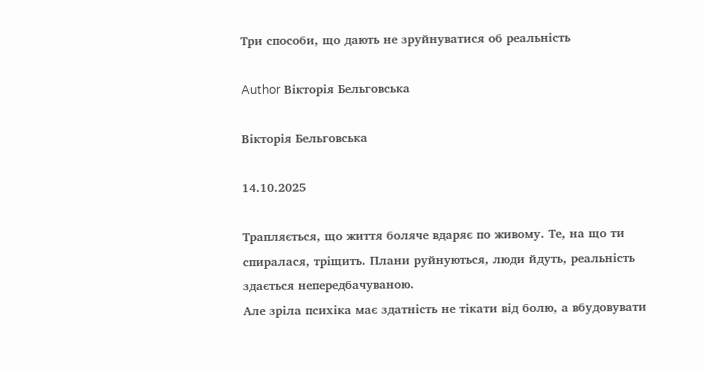Три способи, що дають не зруйнуватися об реальність

Author Вікторія Бельговська

Вікторія Бельговська

14.10.2025

Трапляється, що життя боляче вдаряє по живому. Те, на що ти спиралася, тріщить. Плани руйнуються, люди йдуть, реальність здається непередбачуваною.
Але зріла психіка має здатність не тікати від болю, а вбудовувати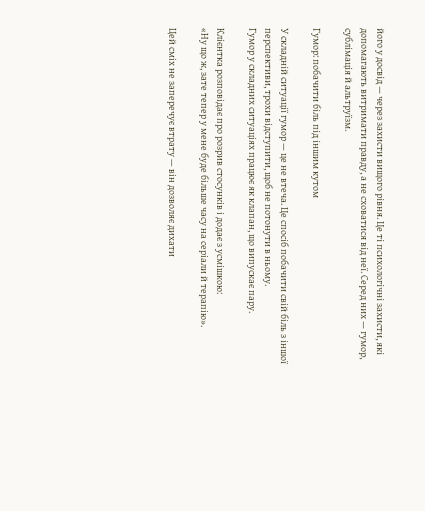його у досвід — через захисти вищого рівня. Це ті психологічні захисти, які допомагають витримати правду, а не сховатися від неї. Серед них — гумор, сублімація й альтруїзм.

Гумор: побачити біль під іншим кутом

У складній ситуації гумор — це не втеча. Це спосіб побачити свій біль з іншої перспективи, трохи відступити, щоб не потонути в ньому.
Гумор у складних ситуаціях працює як клапан, що випускає пару.

Клієнтка розповідає про розрив стосунків і додає з усмішкою:
«Ну що ж, зате тепер у мене буде більше часу на серіали й терапію».

Цей сміх не заперечує втрату — він дозволяє дихати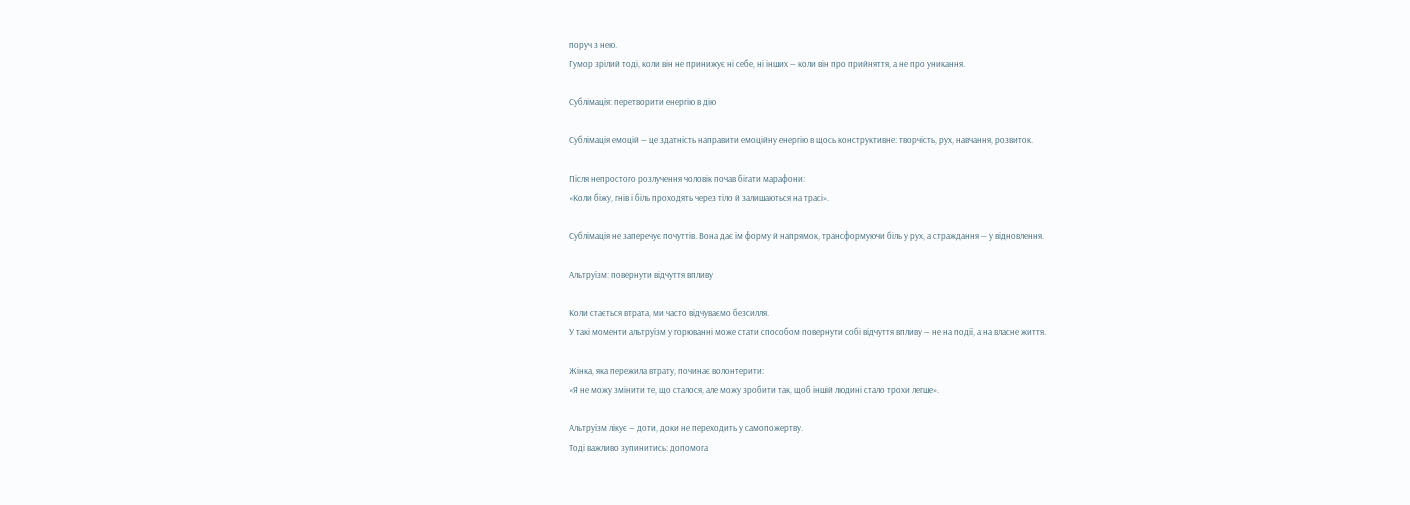поруч з нею.
Гумор зрілий тоді, коли він не принижує ні себе, ні інших — коли він про прийняття, а не про уникання.

Сублімація: перетворити енергію в дію

Сублімація емоцій — це здатність направити емоційну енергію в щось конструктивне: творчість, рух, навчання, розвиток.

Після непростого розлучення чоловік почав бігати марафони:
«Коли біжу, гнів і біль проходять через тіло й залишаються на трасі».

Сублімація не заперечує почуттів. Вона дає їм форму й напрямок, трансформуючи біль у рух, а страждання — у відновлення.

Альтруїзм: повернути відчуття впливу

Коли стається втрата, ми часто відчуваємо безсилля.
У такі моменти альтруїзм у горюванні може стати способом повернути собі відчуття впливу — не на події, а на власне життя.

Жінка, яка пережила втрату, починає волонтерити:
«Я не можу змінити те, що сталося, але можу зробити так, щоб іншій людині стало трохи легше».

Альтруїзм лікує — доти, доки не переходить у самопожертву.
Тоді важливо зупинитись: допомога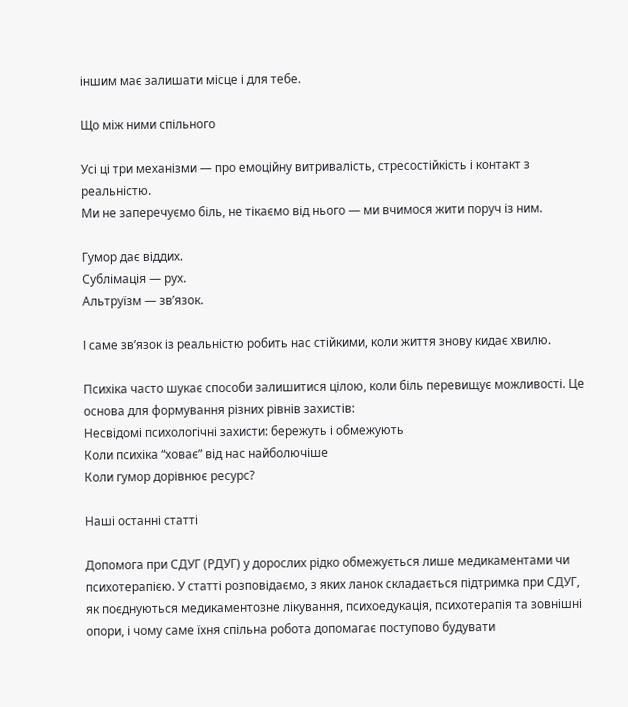іншим має залишати місце і для тебе.

Що між ними спільного

Усі ці три механізми — про емоційну витривалість, стресостійкість і контакт з реальністю.
Ми не заперечуємо біль, не тікаємо від нього — ми вчимося жити поруч із ним.

Гумор дає віддих.
Сублімація — рух.
Альтруїзм — зв’язок.

І саме зв’язок із реальністю робить нас стійкими, коли життя знову кидає хвилю.

Психіка часто шукає способи залишитися цілою, коли біль перевищує можливості. Це основа для формування різних рівнів захистів:
Несвідомі психологічні захисти: бережуть і обмежують
Коли психіка “ховає” від нас найболючіше
Коли гумор дорівнює ресурс?

Наші останні статті

Допомога при СДУГ (РДУГ) у дорослих рідко обмежується лише медикаментами чи психотерапією. У статті розповідаємо, з яких ланок складається підтримка при СДУГ, як поєднуються медикаментозне лікування, психоедукація, психотерапія та зовнішні опори, і чому саме їхня спільна робота допомагає поступово будувати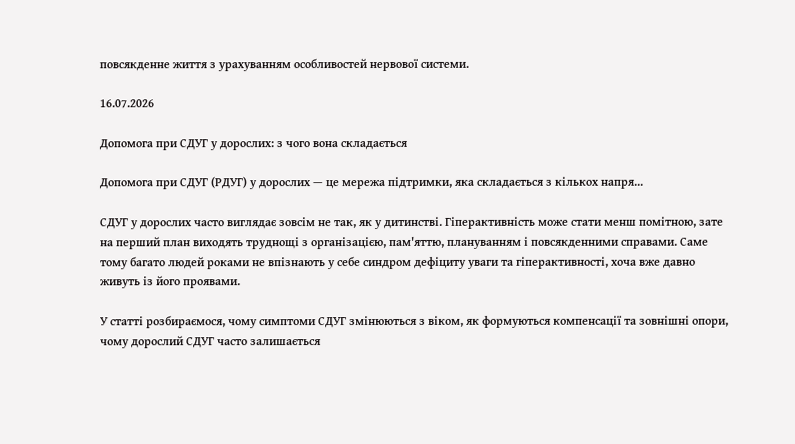повсякденне життя з урахуванням особливостей нервової системи.

16.07.2026

Допомога при СДУГ у дорослих: з чого вона складається

Допомога при СДУГ (РДУГ) у дорослих — це мережа підтримки, яка складається з кількох напря...

СДУГ у дорослих часто виглядає зовсім не так, як у дитинстві. Гіперактивність може стати менш помітною, зате на перший план виходять труднощі з організацією, пам'яттю, плануванням і повсякденними справами. Саме тому багато людей роками не впізнають у себе синдром дефіциту уваги та гіперактивності, хоча вже давно живуть із його проявами.

У статті розбираємося, чому симптоми СДУГ змінюються з віком, як формуються компенсації та зовнішні опори, чому дорослий СДУГ часто залишається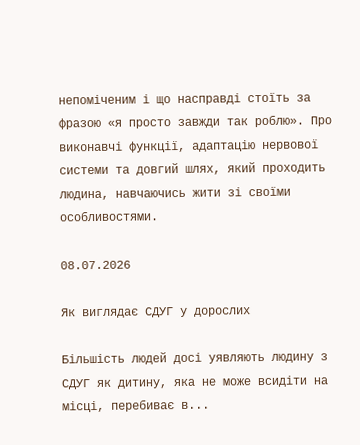непоміченим і що насправді стоїть за фразою «я просто завжди так роблю». Про виконавчі функції, адаптацію нервової системи та довгий шлях, який проходить людина, навчаючись жити зі своїми особливостями.

08.07.2026

Як виглядає СДУГ у дорослих

Більшість людей досі уявляють людину з СДУГ як дитину, яка не може всидіти на місці, перебиває в...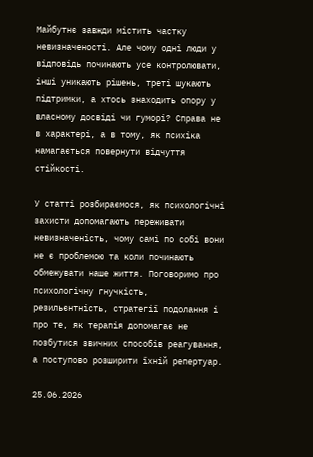Майбутнє завжди містить частку невизначеності. Але чому одні люди у відповідь починають усе контролювати, інші уникають рішень, треті шукають підтримки, а хтось знаходить опору у власному досвіді чи гуморі? Справа не в характері, а в тому, як психіка намагається повернути відчуття стійкості.

У статті розбираємося, як психологічні захисти допомагають переживати невизначеність, чому самі по собі вони не є проблемою та коли починають обмежувати наше життя. Поговоримо про психологічну гнучкість, резильєнтність, стратегії подолання і про те, як терапія допомагає не позбутися звичних способів реагування, а поступово розширити їхній репертуар.

25.06.2026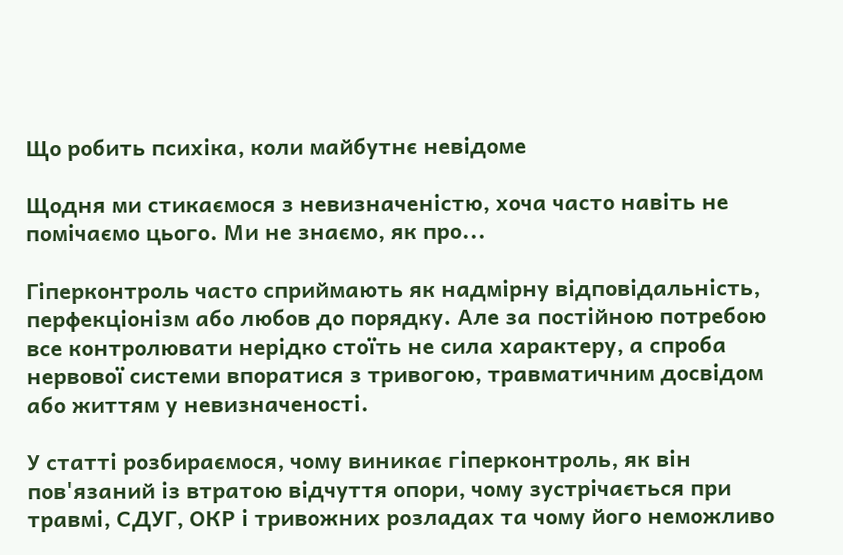Що робить психіка, коли майбутнє невідоме

Щодня ми стикаємося з невизначеністю, хоча часто навіть не помічаємо цього. Ми не знаємо, як про...

Гіперконтроль часто сприймають як надмірну відповідальність, перфекціонізм або любов до порядку. Але за постійною потребою все контролювати нерідко стоїть не сила характеру, а спроба нервової системи впоратися з тривогою, травматичним досвідом або життям у невизначеності.

У статті розбираємося, чому виникає гіперконтроль, як він пов'язаний із втратою відчуття опори, чому зустрічається при травмі, СДУГ, ОКР і тривожних розладах та чому його неможливо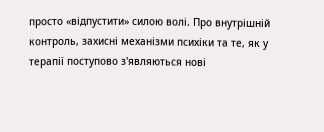просто «відпустити» силою волі. Про внутрішній контроль, захисні механізми психіки та те, як у терапії поступово з'являються нові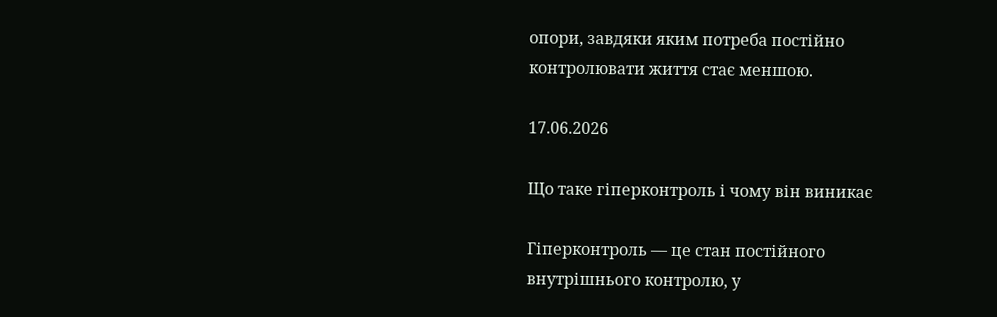опори, завдяки яким потреба постійно контролювати життя стає меншою.

17.06.2026

Що таке гіперконтроль і чому він виникає

Гіперконтроль — це стан постійного внутрішнього контролю, у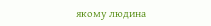якому людина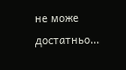не може достатньо...